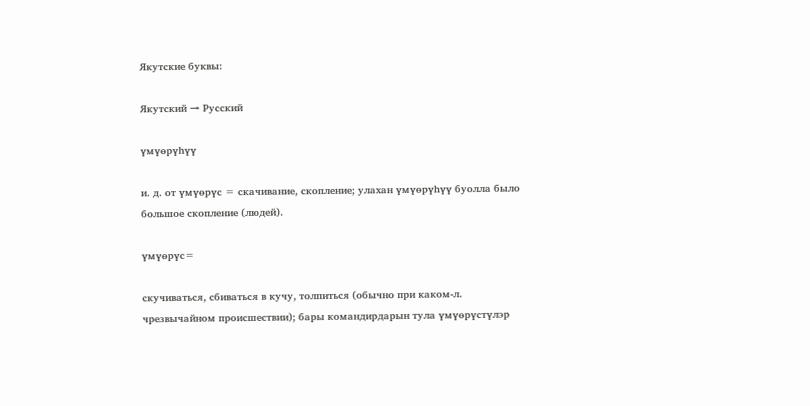Якутские буквы:

Якутский → Русский

үмүөрүһүү

и. д. от үмүөрүс = скачивание, скопление; улахан үмүөрүһүү буолла было большое скопление (людей).

үмүөрүс=

скучиваться, сбиваться в кучу, толпиться (обычно при каком-л. чрезвычайном происшествии); бары командирдарын тула үмүөрүстүлэр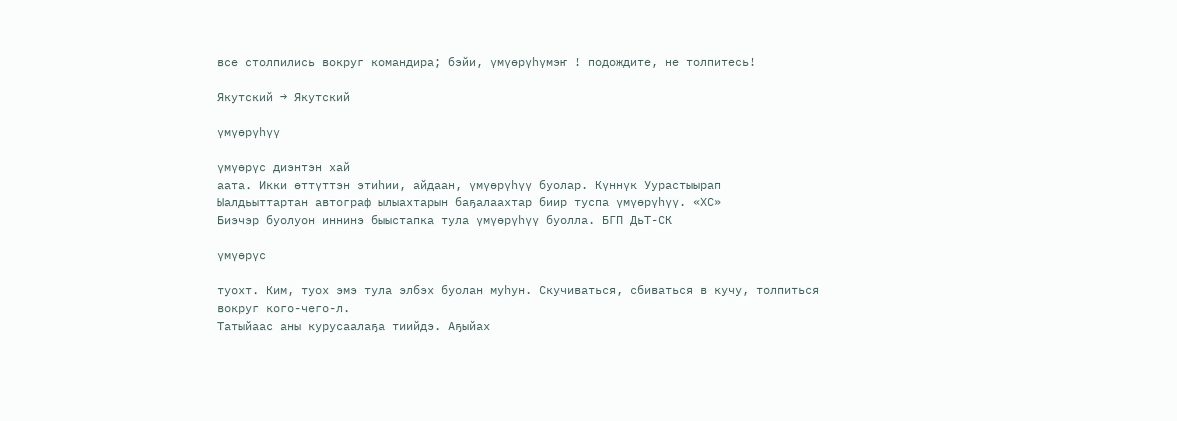все столпились вокруг командира; бэйи, үмүөрүһүмэҥ ! подождите, не толпитесь!

Якутский → Якутский

үмүөрүһүү

үмүөрүс диэнтэн хай
аата. Икки өттүттэн этиһии, айдаан, үмүөрүһүү буолар. Күннүк Уурастыырап
Ыалдьыттартан автограф ылыахтарын баҕалаахтар биир туспа үмүөрүһүү. «ХС»
Биэчэр буолуон иннинэ быыстапка тула үмүөрүһүү буолла. БГП ДьТ-СК

үмүөрүс

туохт. Ким, туох эмэ тула элбэх буолан муһун. Скучиваться, сбиваться в кучу, толпиться вокруг кого-чего-л.
Татыйаас аны курусаалаҕа тиийдэ. Аҕыйах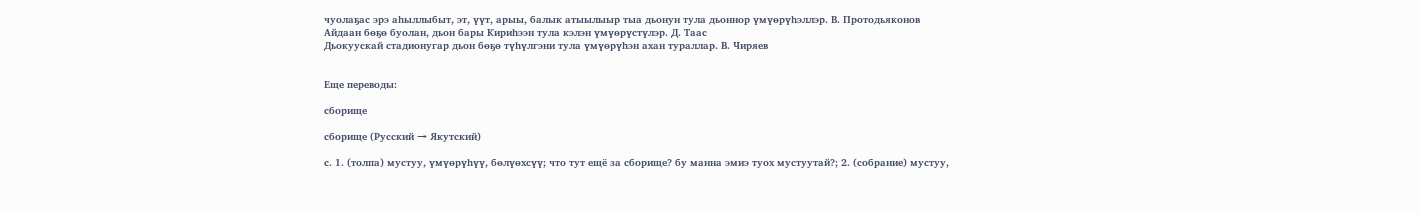чуолаҕас эрэ аһыллыбыт, эт, үүт, арыы, балык атыылыыр тыа дьонун тула дьоннор үмүөрүһэллэр. В. Протодьяконов
Айдаан бөҕө буолан, дьон бары Кириһээн тула кэлэн үмүөрүстүлэр. Д. Таас
Дьокуускай стадионугар дьон бөҕө түһүлгэни тула үмүөрүһэн ахан тураллар. В. Чиряев


Еще переводы:

сборище

сборище (Русский → Якутский)

с. 1. (толпа) мустуу, үмүөрүһүү, бөлүөхсүү; что тут ещё за сборище? бу манна эмиэ туох мустуутай?; 2. (собрание) мустуу,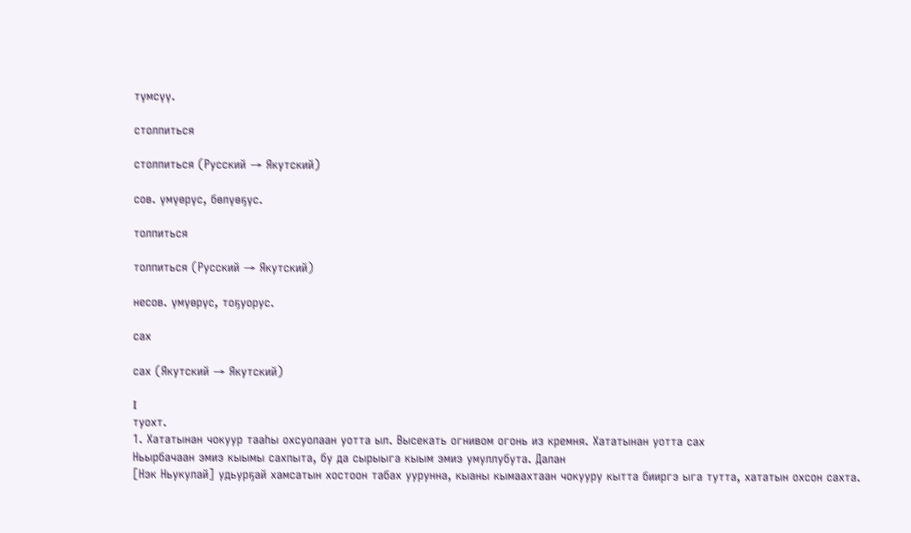түмсүү.

столпиться

столпиться (Русский → Якутский)

сов. үмүөрүс, бөлүөҕүс.

толпиться

толпиться (Русский → Якутский)

несов. үмүөрүс, тоҕуорус.

сах

сах (Якутский → Якутский)

I
туохт.
1. Хататынан чокуур тааһы охсуолаан уотта ыл. Высекать огнивом огонь из кремня. Хататынан уотта сах
Ньырбачаан эмиэ кыымы сахпыта, бу да сырыыга кыым эмиэ умуллубута. Далан
[Нэк Ньукулай] удьурҕай хамсатын хостоон табах уурунна, кыаны кымаахтаан чокууру кытта бииргэ ыга тутта, хататын охсон сахта.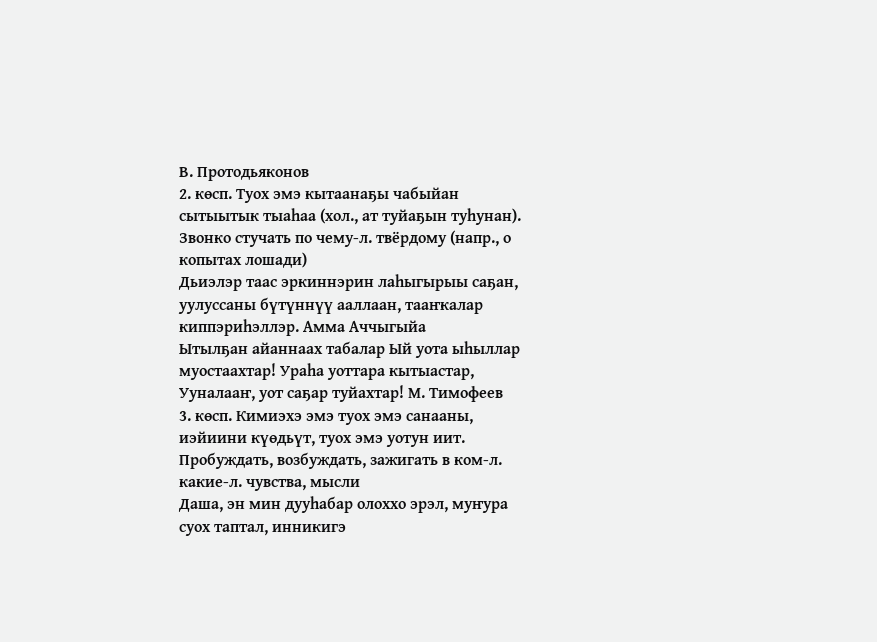В. Протодьяконов
2. көсп. Туох эмэ кытаанаҕы чабыйан сытыытык тыаһаа (хол., ат туйаҕын туһунан). Звонко стучать по чему-л. твёрдому (напр., о копытах лошади)
Дьиэлэр таас эркиннэрин лаһыгырыы саҕан, уулуссаны бүтүннүү ааллаан, тааҥкалар киппэриһэллэр. Амма Аччыгыйа
Ытылҕан айаннаах табалар Ый уота ыһыллар муостаахтар! Ураһа уоттара кытыастар, Ууналааҥ, уот саҕар туйахтар! М. Тимофеев
3. көсп. Кимиэхэ эмэ туох эмэ санааны, иэйиини күөдьүт, туох эмэ уотун иит. Пробуждать, возбуждать, зажигать в ком-л. какие-л. чувства, мысли
Даша, эн мин дууһабар олоххо эрэл, муҥура суох таптал, инникигэ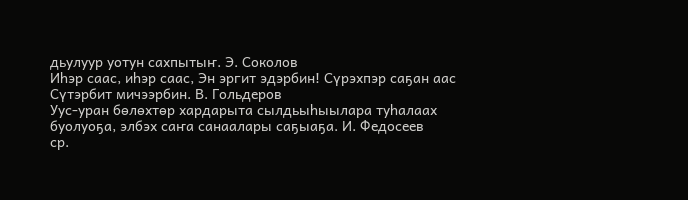дьулуур уотун сахпытыҥ. Э. Соколов
Иһэр саас, иһэр саас, Эн эргит эдэрбин! Сүрэхпэр саҕан аас Сүтэрбит мичээрбин. В. Гольдеров
Уус-уран бөлөхтөр хардарыта сылдьыһыылара туһалаах буолуоҕа, элбэх саҥа санаалары саҕыаҕа. И. Федосеев
ср.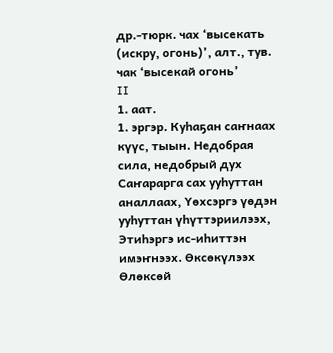др.-тюрк. чах ‘высекать (искру, огонь)’, алт., тув. чак ‘высекай огонь’
II
1. аат.
1. эргэр. Куһаҕан саҥнаах күүс, тыын. Недобрая сила, недобрый дух
Саҥарарга сах ууһуттан аналлаах, Үөхсэргэ үөдэн ууһуттан үһүттэриилээх, Этиһэргэ ис-иһиттэн имэҥнээх. Өксөкүлээх Өлөксөй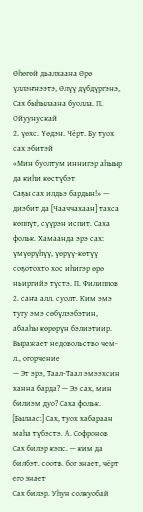Өһөгөй дьалхаана Өрө үллэҥнээтэ, Өлүү дүбдүргэнэ, Сах быһылаана буолла. П. Ойуунускай
2. үөхс. Үөдэн. Чёрт. Бу туох сах эбитэй
«Мин буолтум иннигэр аһыыр да киһи көстүбэт
Саҕы сах илдьэ бардын!» — диэбит да [Чааччахаан] тахса көппүт, сүүрэн испит. Саха фольк. Хамаанда эрэ сах: үмүөрүһүү, үөрүү-көтүү соҕотохто хос иһигэр өрө ньиргийэ түстэ. П. Филиппов
2. саҥа алл. суолт. Ким эмэ тугу эмэ сөбүлээбэтин, абааһы көрөрүн бэлиэтиир. Выражает недовольство чем-л., огорчение
— Эт эрэ, Таал-Таал эмээхсин ханна барда? — Ээ сах, мин билиэм дуо? Саха фольк. [Былаас:] Сах, туох хабараан маһа түбэстэ. А. Софронов
Сах билэр кэпс. — ким да билбэт. соотв. бог знает, чёрт его знает
Сах билэр. Уһун солкуобай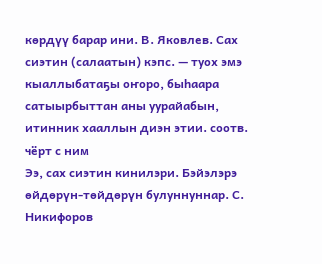көрдүү барар ини. В. Яковлев. Сах сиэтин (салаатын) кэпс. — туох эмэ кыаллыбатаҕы оҥоро, быһаара сатыырбыттан аны уурайабын, итинник хааллын диэн этии. соотв. чёрт с ним
Ээ, сах сиэтин кинилэри. Бэйэлэрэ өйдөрүн-төйдөрүн булуннуннар. С. Никифоров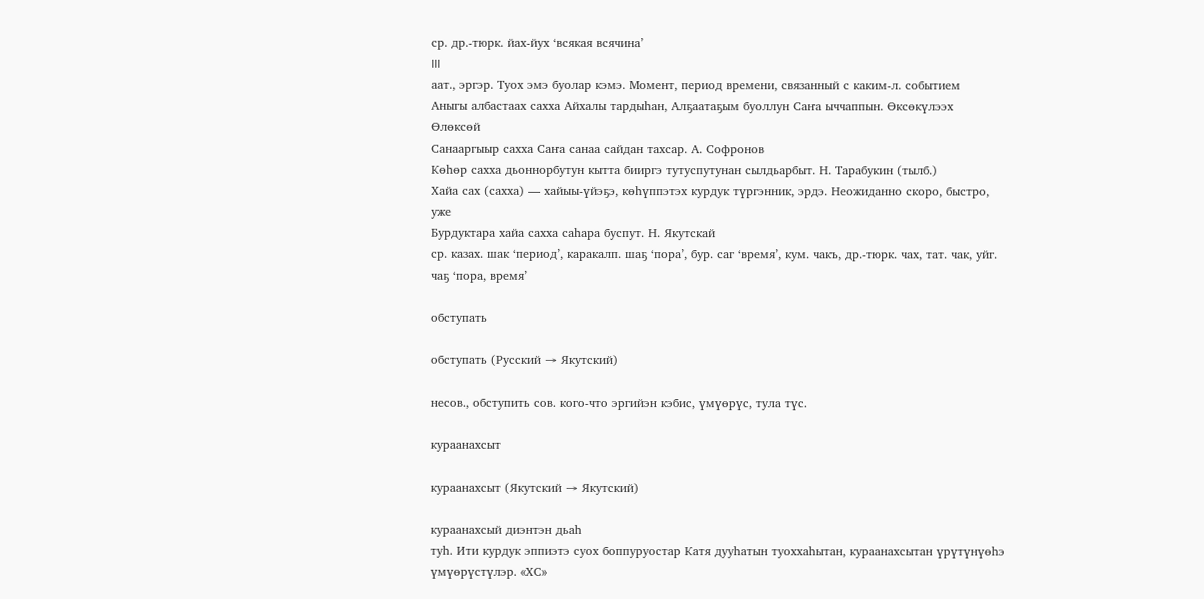ср. др.-тюрк. йах-йух ‘всякая всячина’
III
аат., эргэр. Туох эмэ буолар кэмэ. Момент, период времени, связанный с каким-л. событием
Аныгы албастаах сахха Айхалы тардыһан, Алҕаатаҕым буоллун Саҥа ыччаппын. Өксөкүлээх Өлөксөй
Санааргыыр сахха Саҥа санаа сайдан тахсар. А. Софронов
Көһөр сахха дьоннорбутун кытта бииргэ тутуспутунан сылдьарбыт. Н. Тарабукин (тылб.)
Хайа сах (сахха) — хайыы-үйэҕэ, көһүппэтэх курдук түргэнник, эрдэ. Неожиданно скоро, быстро, уже
Бурдуктара хайа сахха саһара буспут. Н. Якутскай
ср. казах. шак ‘период’, каракалп. шаҕ ‘пора’, бур. саг ‘время’, кум. чакъ, др.-тюрк. чах, тат. чак, уйг. чаҕ ‘пора, время’

обступать

обступать (Русский → Якутский)

несов., обступить сов. кого-что эргийэн кэбис, үмүөрүс, тула түс.

кураанахсыт

кураанахсыт (Якутский → Якутский)

кураанахсый диэнтэн дьаһ
туһ. Ити курдук эппиэтэ суох боппуруостар Катя дууһатын туоххаһытан, кураанахсытан үрүтүнүөһэ үмүөрүстүлэр. «ХС»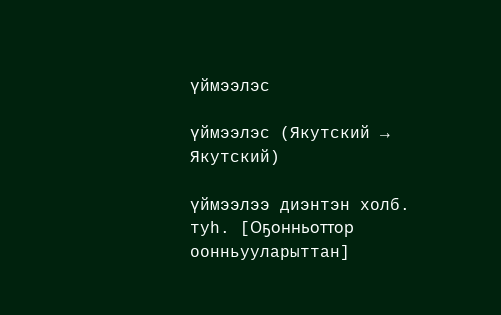үймээлэс

үймээлэс (Якутский → Якутский)

үймээлээ диэнтэн холб. туһ. [Оҕонньоттор оонньууларыттан]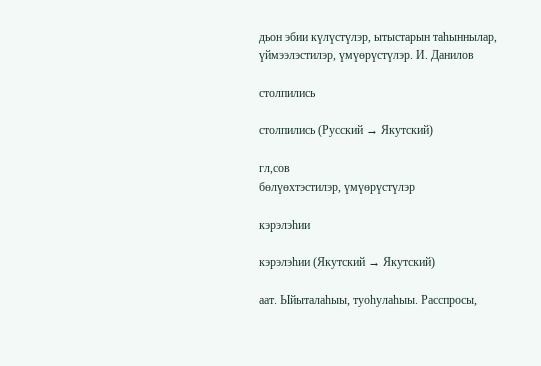дьон эбии күлүстүлэр, ытыстарын таһыннылар, үймээлэстилэр, үмүөрүстүлэр. И. Данилов

столпились

столпились (Русский → Якутский)

гл,сов
бөлүөхтэстилэр, үмүөрүстүлэр

кэрэлэһии

кэрэлэһии (Якутский → Якутский)

аат. Ыйыталаһыы, туоһулаһыы. Расспросы,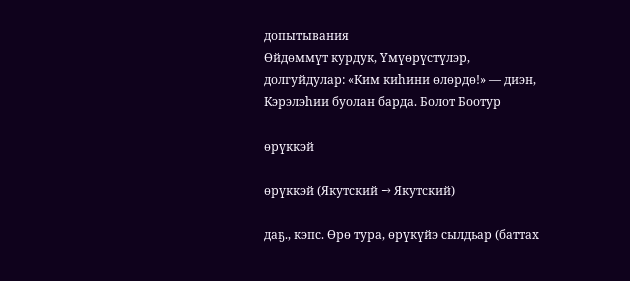допытывания
Өйдөммүт курдук, Үмүөрүстүлэр, долгуйдулар: «Ким киһини өлөрдө!» — диэн, Кэрэлэһии буолан барда. Болот Боотур

өрүккэй

өрүккэй (Якутский → Якутский)

даҕ., кэпс. Өрө тура, өрүкүйэ сылдьар (баттах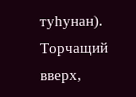туһунан). Торчащий вверх,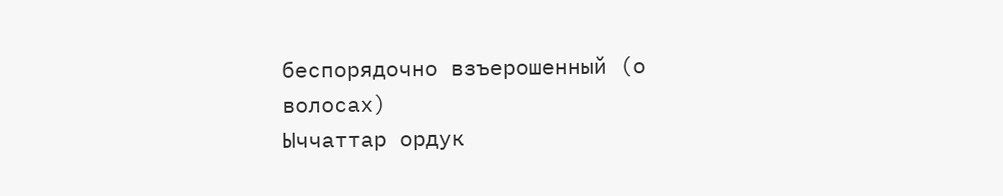беспорядочно взъерошенный (о волосах)
Ыччаттар ордук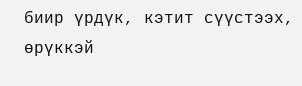биир үрдүк, кэтит сүүстээх, өрүккэй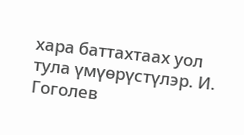хара баттахтаах уол тула үмүөрүстүлэр. И. Гоголев